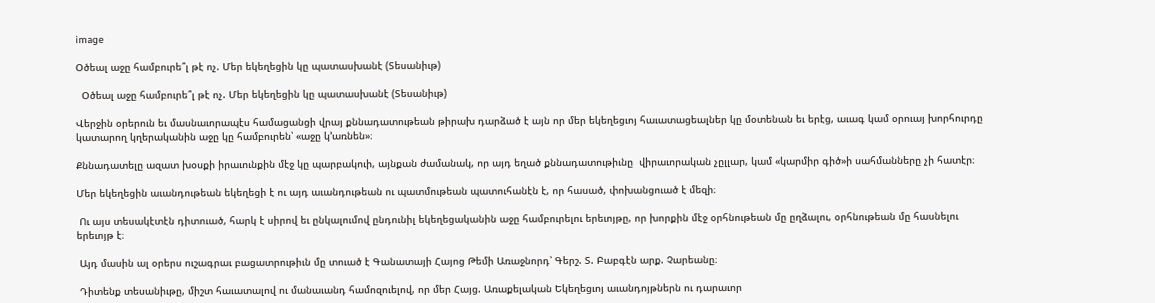image

Օծեալ աջը համբուրե՞լ թէ ոչ. Մեր եկեղեցին կը պատասխանէ (Տեսանիւթ)

  Օծեալ աջը համբուրե՞լ թէ ոչ. Մեր եկեղեցին կը պատասխանէ (Տեսանիւթ)

Վերջին օրերուն եւ մասնաւորապէս համացանցի վրայ քննադատութեան թիրախ դարձած է այն որ մեր եկեղեցւոյ հաւատացեալներ կը մօտենան եւ երէց, աւագ կամ օրուայ խորհուրդը կատարող կղերականին աջը կը համբուրեն՝ «աջը կ՚առնեն»։

Քննադատելը ազատ խօսքի իրաւունքին մէջ կը պարբակուի, այնքան ժամանակ, որ այդ եղած քննադատութիւնը  վիրաւորական չըլլար, կամ «կարմիր գիծ»ի սահմանները չի հատէր։

Մեր եկեղեցին աւանդութեան եկեղեցի է ու այդ աւանդութեան ու պատմութեան պատուհանէն է, որ հասած, փոխանցուած է մեզի։

 Ու այս տեսակէտէն դիտուած, հարկ է սիրով եւ ընկալումով ընդունիլ եկեղեցականին աջը համբուրելու երեւոյթը, որ խորքին մէջ օրհնութեան մը ըղձալու, օրհնութեան մը հասնելու երեւոյթ է։

 Այդ մասին ալ օրերս ուշագրաւ բացատրութիւն մը տուած է Գանատայի Հայոց Թեմի Առաջնորդ՝ Գերշ. Տ. Բաբգէն արք. Չարեանը։

 Դիտենք տեսանիւթը, միշտ հաւատալով ու մանաւանդ համոզուելով, որ մեր Հայց. Առաքելական Եկեղեցւոյ աւանդոյթներն ու դարաւոր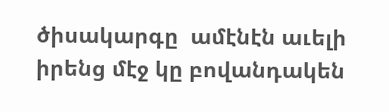ծիսակարգը  ամէնէն աւելի իրենց մէջ կը բովանդակեն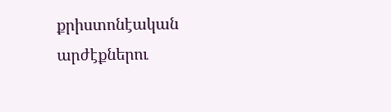քրիստոնէական արժէքներու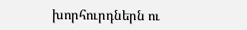խորհուրդներն ու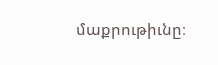մաքրութիւնը։